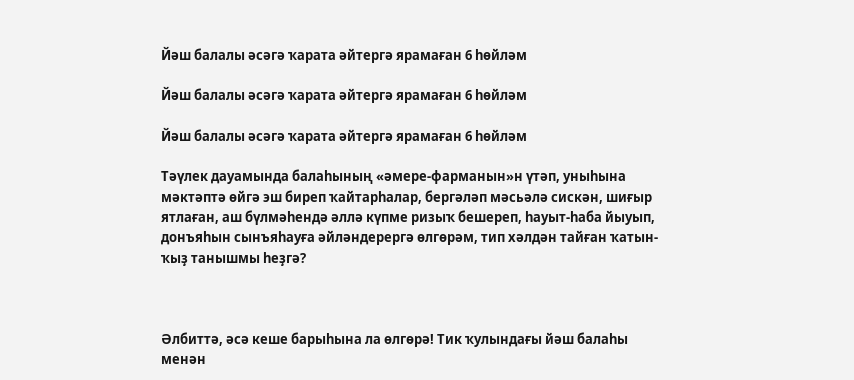Йәш балалы әсәгә ҡарата әйтергә ярамаған 6 һөйләм

Йәш балалы әсәгә ҡарата әйтергә ярамаған 6 һөйләм

Йәш балалы әсәгә ҡарата әйтергә ярамаған 6 һөйләм

Тәүлек дауамында балаһының «әмере-фарманын»н үтәп, уныһына мәктәптә өйгә эш биреп ҡайтарһалар, бергәләп мәсьәлә сискән, шиғыр ятлаған, аш бүлмәһендә әллә күпме ризыҡ бешереп, һауыт-һаба йыуып, донъяһын сынъяһауға әйләндерергә өлгөрәм, тип хәлдән тайған ҡатын-ҡыҙ танышмы һеҙгә?



Әлбиттә, әсә кеше барыһына ла өлгөрә! Тик ҡулындағы йәш балаһы менән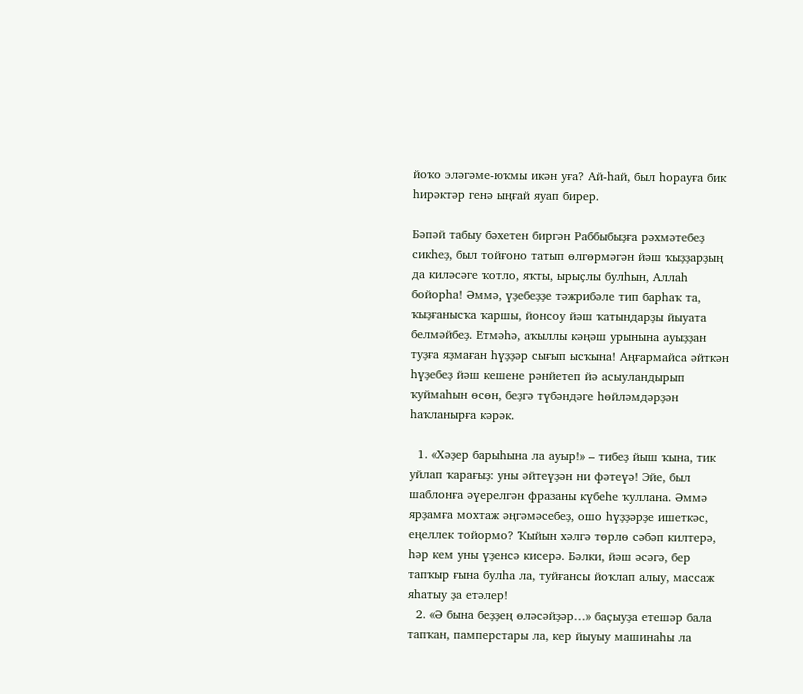йоҡо эләгәме-юҡмы икән уға? Ай-һай, был һорауға бик һирәктәр генә ыңғай яуап бирер.

Бәпәй табыу бәхетен биргән Раббыбыҙға рәхмәтебеҙ сикһеҙ, был тойғоно татып өлгөрмәгән йәш ҡыҙҙарҙың да киләсәге ҡотло, яҡты, ырыҫлы булһын, Аллаһ бойорһа! Әммә, үҙебеҙҙе тәжрибәле тип барһаҡ та, ҡыҙғанысҡа ҡаршы, йонсоу йәш ҡатындарҙы йыуата белмәйбеҙ. Етмәһә, аҡыллы кәңәш урынына ауыҙҙан туҙға яҙмаған һүҙҙәр сығып ысҡына! Аңғармайса әйткән һүҙебеҙ йәш кешене рәнйетеп йә асыуландырып ҡуймаһын өсөн, беҙгә түбәндәге һөйләмдәрҙән һаҡланырға кәрәк.

  1. «Хәҙер барыһына ла ауыр!» – тибеҙ йыш ҡына, тик уйлап ҡарағыҙ: уны әйтеүҙән ни фәтеүә! Эйе, был шаблонға әүерелгән фразаны күбеһе ҡуллана. Әммә ярҙамға мохтаж әңгәмәсебеҙ, ошо һүҙҙәрҙе ишеткәс, еңеллек тойормо? Ҡыйын хәлгә төрлө сәбәп килтерә, һәр кем уны үҙенсә кисерә. Бәлки, йәш әсәгә, бер тапҡыр ғына булһа ла, туйғансы йоҡлап алыу, массаж яһатыу ҙа етәлер!
  2. «Ә бына беҙҙең өләсәйҙәр…» баҫыуҙа етешәр бала тапҡан, памперстары ла, кер йыуыу машинаһы ла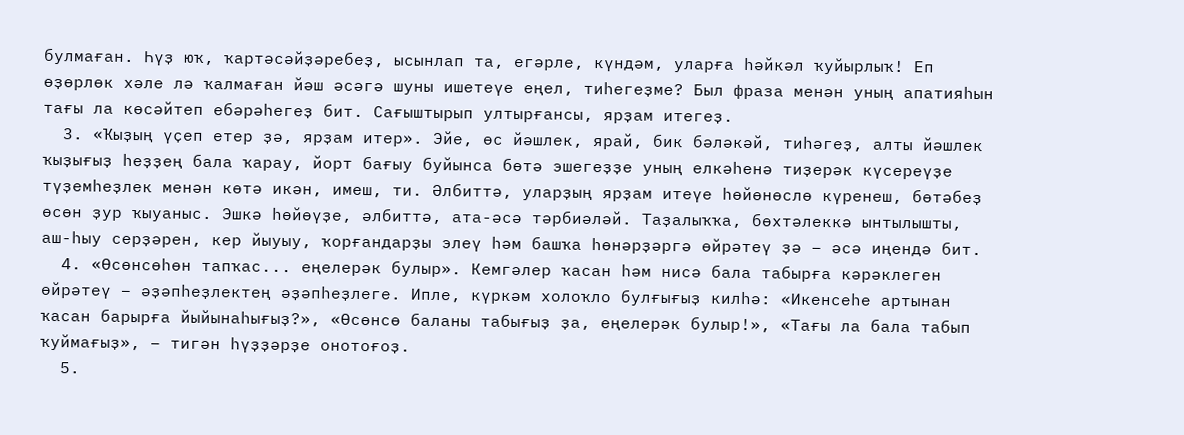булмаған. Һүҙ юҡ, ҡартәсәйҙәребеҙ, ысынлап та, егәрле, күндәм, уларға һәйкәл ҡуйырлыҡ! Еп өҙөрлөк хәле лә ҡалмаған йәш әсәгә шуны ишетеүе еңел, тиһегеҙме? Был фраза менән уның апатияһын тағы ла көсәйтеп ебәрәһегеҙ бит. Сағыштырып ултырғансы, ярҙам итегеҙ.
  3. «Ҡыҙың үҫеп етер ҙә, ярҙам итер». Эйе, өс йәшлек, ярай, бик бәләкәй, тиһәгеҙ, алты йәшлек ҡыҙығыҙ һеҙҙең бала ҡарау, йорт бағыу буйынса бөтә эшегеҙҙе уның елкәһенә тиҙерәк күсереүҙе түҙемһеҙлек менән көтә икән, имеш, ти. Әлбиттә, уларҙың ярҙам итеүе һөйөнөслө күренеш, бөтәбеҙ өсөн ҙур ҡыуаныс. Эшкә һөйөүҙе, әлбиттә, ата-әсә тәрбиәләй. Таҙалыҡҡа, бөхтәлеккә ынтылышты, аш-һыу серҙәрен, кер йыуыу, ҡорғандарҙы элеү һәм башҡа һөнәрҙәргә өйрәтеү ҙә – әсә иңендә бит.
  4. «Өсөнсөһөн тапҡас... еңелерәк булыр». Кемгәлер ҡасан һәм нисә бала табырға кәрәклеген өйрәтеү – әҙәпһеҙлектең әҙәпһеҙлеге. Ипле, күркәм холоҡло булғығыҙ килһә: «Икенсеһе артынан ҡасан барырға йыйынаһығыҙ?», «Өсөнсө баланы табығыҙ ҙа, еңелерәк булыр!», «Тағы ла бала табып ҡуймағыҙ», – тигән һүҙҙәрҙе онотоғоҙ.
  5.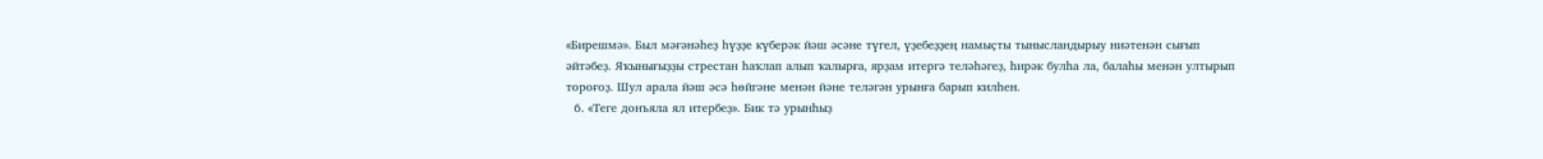«Бирешмә». Был мәғәнәһеҙ һүҙҙе күберәк йәш әсәне түгел, үҙебеҙҙең намыҫты тынысландырыу ниәтенән сығып әйтәбеҙ. Яҡынығыҙҙы стрестан һаҡлап алып ҡалырға, ярҙам итергә теләһәгеҙ, һирәк булһа ла, балаһы менән ултырып тороғоҙ. Шул арала йәш әсә һөйгәне менән йәне теләгән урынға барып килһен.
  6. «Теге донъяла ял итербеҙ». Бик тә урынһыҙ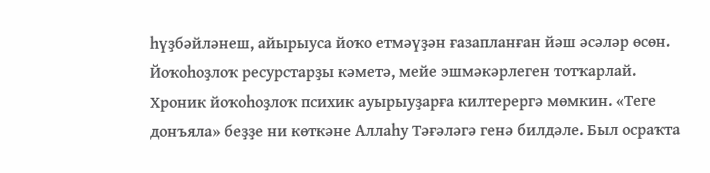һүҙбәйләнеш, айырыуса йоҡо етмәүҙән ғазапланған йәш әсәләр өсөн. Йоҡоһоҙлоҡ ресурстарҙы кәметә, мейе эшмәкәрлеген тотҡарлай. Хроник йоҡоһоҙлоҡ психик ауырыуҙарға килтерергә мөмкин. «Теге донъяла» беҙҙе ни көткәне Аллаһу Тәғәләгә генә билдәле. Был осраҡта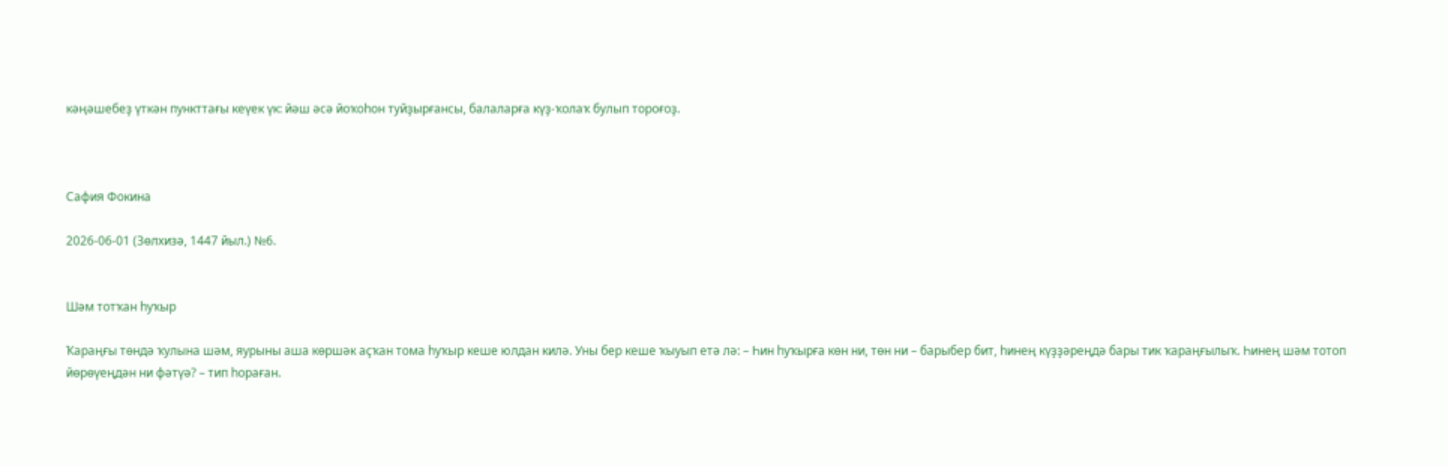кәңәшебеҙ үткән пункттағы кеүек үк: йәш әсә йоҡоһон туйҙырғансы, балаларға күҙ-ҡолаҡ булып тороғоҙ.



Сафия Фокина

2026-06-01 (Зөлхизә, 1447 йыл.) №6.


Шәм тотҡан һуҡыр

Ҡараңғы төндә ҡулына шәм, яурыны аша көршәк аҫҡан тома һуҡыр кеше юлдан килә. Уны бер кеше ҡыуып етә лә: – Һин һуҡырға көн ни, төн ни – барыбер бит, һинең күҙҙәреңдә бары тик ҡараңғылыҡ. Һинең шәм тотоп йөрөүеңдән ни фәтүә? – тип һораған.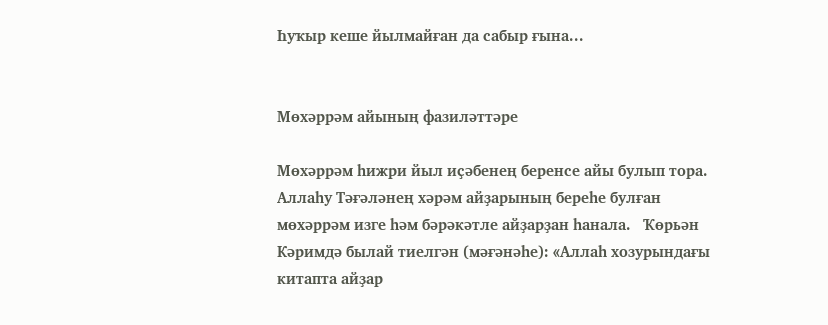Һуҡыр кеше йылмайған да сабыр ғына...


Мөхәррәм айының фазиләттәре

Мөхәррәм һижри йыл иҫәбенең беренсе айы булып тора. Аллаһу Тәғәләнең хәрәм айҙарының береһе булған мөхәррәм изге һәм бәрәкәтле айҙарҙан һанала.   Ҡөрьән Кәримдә былай тиелгән (мәғәнәһе): «Аллаһ хозурындағы китапта айҙар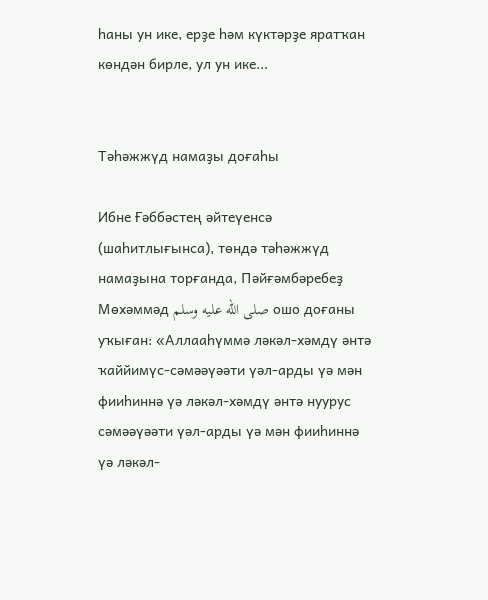һаны ун ике, ерҙе һәм күктәрҙе яратҡан көндән бирле, ул ун ике...


Тәһәжжүд намаҙы доғаһы

Ибне Ғәббәстең әйтеүенсә (шаһитлығынса), төндә тәһәжжүд намаҙына торғанда, Пәйғәмбәребеҙ Мөхәммәд صلى الله عليه وسلم ошо доғаны уҡыған: «Аллааһүммә ләкәл-хәмдү әнтә ҡаййимүс-сәмәәүәәти үәл-арды үә мән фииһиннә үә ләкәл-хәмдү әнтә нуурус сәмәәүәәти үәл-арды үә мән фииһиннә үә ләкәл-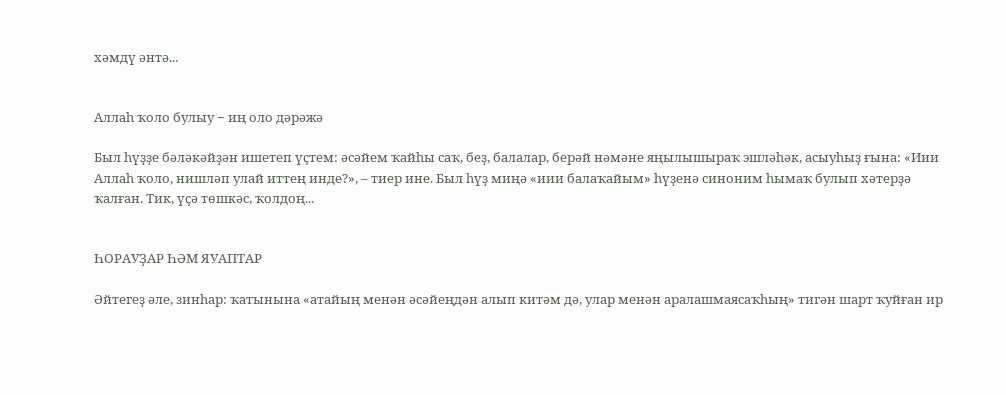хәмдү әнтә...


Аллаһ ҡоло булыу − иң оло дәрәжә

Был һүҙҙе бәләкәйҙән ишетеп үҫтем: әсәйем ҡайһы саҡ, беҙ, балалар, берәй нәмәне яңылышыраҡ эшләһәк, асыуһыҙ ғына: «Иии Аллаһ ҡоло, нишләп улай иттең инде?», – тиер ине. Был һүҙ миңә «иии балаҡайым» һүҙенә синоним һымаҡ булып хәтерҙә ҡалған. Тик, үҫә төшкәс, ҡолдоң...


ҺОРАУҘАР ҺӘМ ЯУАПТАР

Әйтегеҙ әле, зинһар: ҡатынына «атайың менән әсәйеңдән алып китәм дә, улар менән аралашмаясаҡһың» тигән шарт ҡуйған ир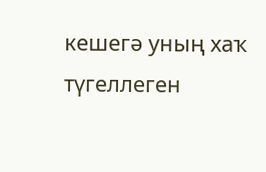кешегә уның хаҡ түгеллеген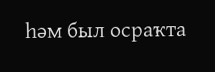һәм был осраҡта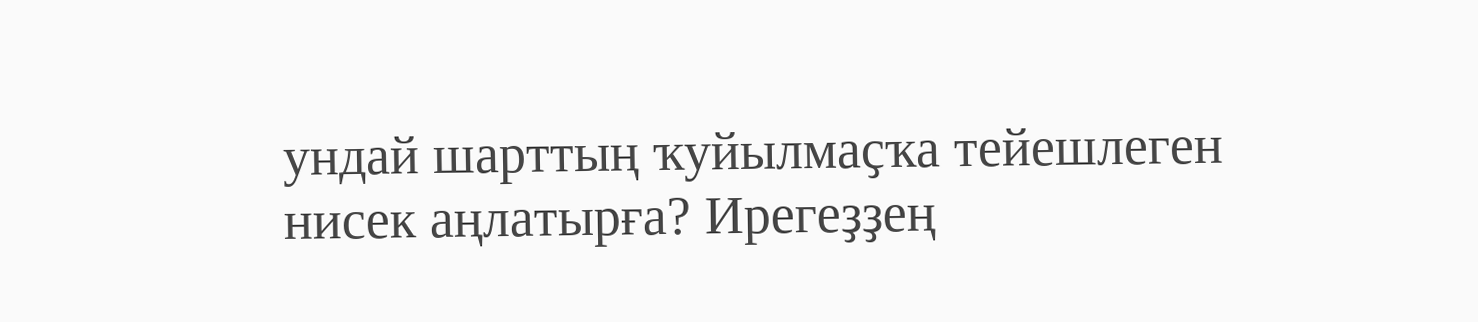ундай шарттың ҡуйылмаҫҡа тейешлеген нисек аңлатырға? Ирегеҙҙең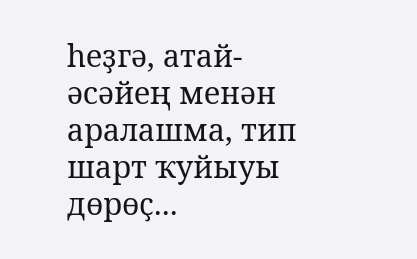һеҙгә, атай-әсәйең менән аралашма, тип шарт ҡуйыуы дөрөҫ...